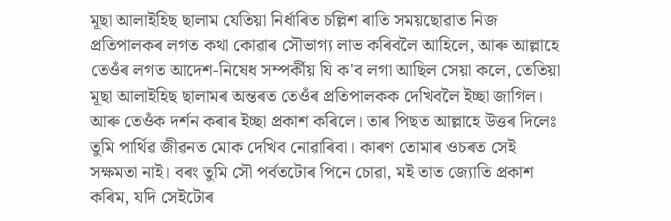মূছা আলাইহিছ ছালাম যেতিয়া নিৰ্ধাৰিত চল্লিশ ৰাতি সময়ছোৱাত নিজ প্ৰতিপালকৰ লগত কথা কোৱাৰ সৌভাগ্য লাভ কৰিবলৈ আহিলে, আৰু আল্লাহে তেওঁৰ লগত আদেশ-নিষেধ সম্পৰ্কীয় যি ক'ব লগা আছিল সেয়া কলে, তেতিয়া মূছা আলাইহিছ ছালামৰ অন্তৰত তেওঁৰ প্ৰতিপালকক দেখিবলৈ ইচ্ছা জাগিল। আৰু তেওঁক দৰ্শন কৰাৰ ইচ্ছা প্ৰকাশ কৰিলে। তাৰ পিছত আল্লাহে উত্তৰ দিলেঃ তুমি পাৰ্থিৱ জীৱনত মোক দেখিব নোৱাৰিবা। কাৰণ তোমাৰ ওচৰত সেই সক্ষমতা নাই। বৰং তুমি সৌ পৰ্বতটোৰ পিনে চোৱা, মই তাত জ্যোতি প্ৰকাশ কৰিম, যদি সেইটোৰ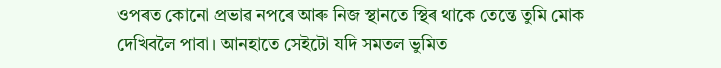ওপৰত কোনো প্ৰভাৱ নপৰে আৰু নিজ স্থানতে স্থিৰ থাকে তেন্তে তুমি মোক দেখিবলৈ পাবা। আনহাতে সেইটো যদি সমতল ভুমিত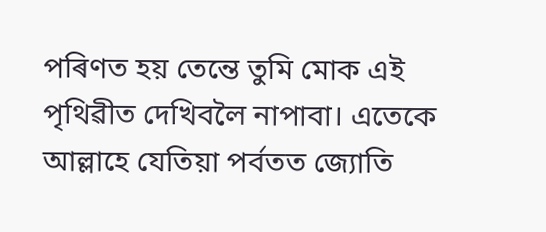পৰিণত হয় তেন্তে তুমি মোক এই পৃথিৱীত দেখিবলৈ নাপাবা। এতেকে আল্লাহে যেতিয়া পৰ্বতত জ্যোতি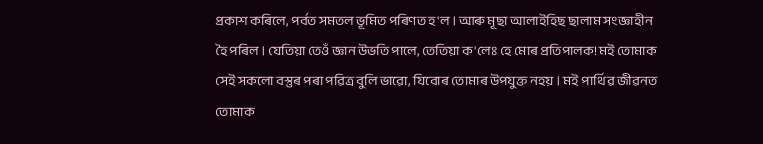প্ৰকাশ কৰিলে, পৰ্বত সমতল ভূমিত পৰিণত হ'ল। আৰু মূছা আলাইহিছ ছালাম সংজ্ঞাহীন হৈ পৰিল। যেতিয়া তেওঁ জ্ঞান উভতি পালে, তেতিয়া ক'লেঃ হে মোৰ প্ৰতিপালক! মই তোমাক সেই সকলো বস্তুৰ পৰা পৱিত্ৰ বুলি ভাৱো, যিবোৰ তোমাৰ উপযুক্ত নহয়। মই পাৰ্থিৱ জীৱনত তোমাক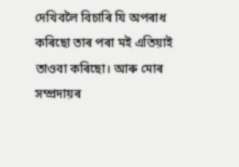দেখিবলৈ বিচাৰি যি অপৰাধ কৰিছো তাৰ পৰা মই এতিয়াই তাওবা কৰিছো। আৰু মোৰ সম্প্ৰদায়ৰ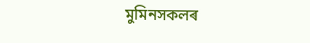মুমিনসকলৰ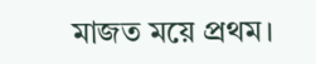মাজত ময়ে প্ৰথম।